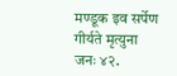मण्डूक इव सर्पेण गीर्यते मृत्युना जनः ४२.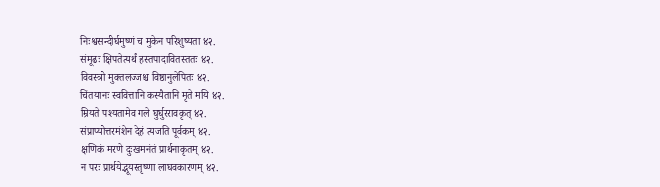निःश्वसन्दीर्घमुष्णं च मुकेन परिशुष्यता ४२.
संमूढः क्षिपतेत्यर्थं हस्तपादावितस्ततः ४२.
विवस्त्रो मुक्तलज्जश्च विष्ठानुलेपितः ४२.
चिंतयानः स्ववित्तानि कस्यैतानि मृते मयि ४२.
म्रियते पश्यतामेव गले घुर्घुररावकृत् ४२.
संप्राप्योत्तरमंशेन देहं त्यजति पूर्वकम् ४२.
क्षणिकं मरणे दुःखमनंतं प्रार्थनाकृतम् ४२.
न परः प्रार्थयेद्भूयस्तृष्णा लाघवकारणम् ४२.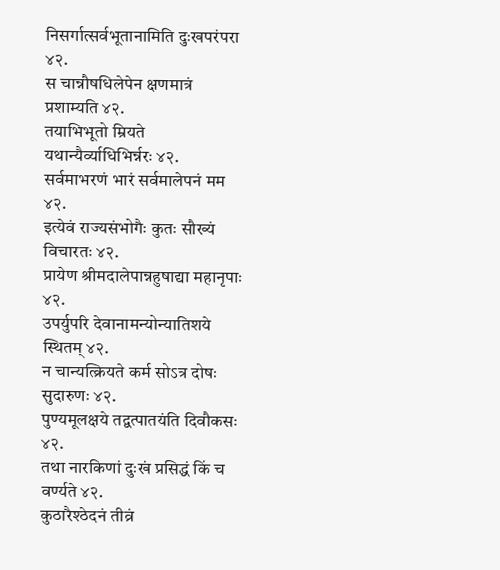निसर्गात्सर्वभूतानामिति दुःखपरंपरा ४२.
स चान्नौषधिलेपेन क्षणमात्रं प्रशाम्यति ४२.
तयाभिभूतो म्रियते यथान्यैर्व्याधिभिर्न्नरः ४२.
सर्वमाभरणं भारं सर्वमालेपनं मम ४२.
इत्येवं राज्यसंभोगैः कुतः सौख्यं विचारतः ४२.
प्रायेण श्रीमदालेपान्नहुषाद्या महानृपाः ४२.
उपर्युपरि देवानामन्योन्यातिशये स्थितम् ४२.
न चान्यत्क्रियते कर्म सोऽत्र दोषः सुदारुणः ४२.
पुण्यमूलक्षये तद्वत्पातयंति दिवौकसः ४२.
तथा नारकिणां दुःखं प्रसिद्धं किं च वर्ण्यते ४२.
कुठारैश्ठेदनं तीव्रं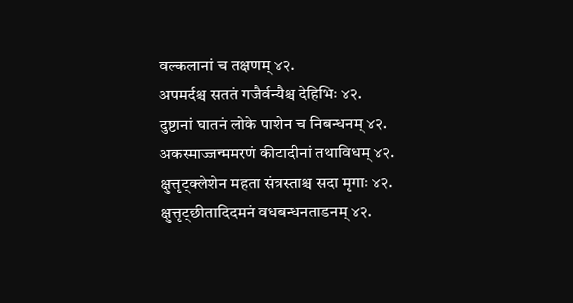वल्कलानां च तक्षणम् ४२.
अपमर्दश्च सततं गजैर्वन्यैश्च देहिभिः ४२.
दुष्टानां घातनं लोके पाशेन च निबन्धनम् ४२.
अकस्माज्जन्ममरणं कीटादीनां तथाविधम् ४२.
क्षुत्तृट्क्लेशेन महता संत्रस्ताश्च सदा मृगाः ४२.
क्षुत्तृट्छीतादिदमनं वधबन्धनताडनम् ४२.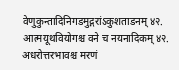वेणुकुन्तादिनिगडमुद्गरांऽकुशताडनम् ४२.
आत्मयूथवियोगश्च वने च नयनादिकम् ४२.
अधरोत्तरभावश्च मरणं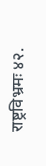राष्ट्रविभ्रमः ४२.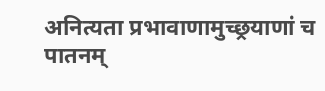अनित्यता प्रभावाणामुच्छ्रयाणां च पातनम्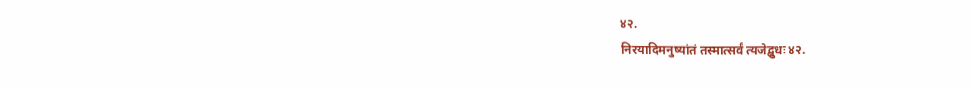४२.
निरयादिमनुष्यांतं तस्मात्सर्वं त्यजेद्बुधः ४२.